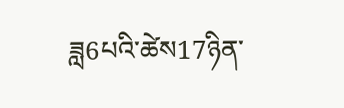ཟླ6པའི་ཚེས17ཉིན་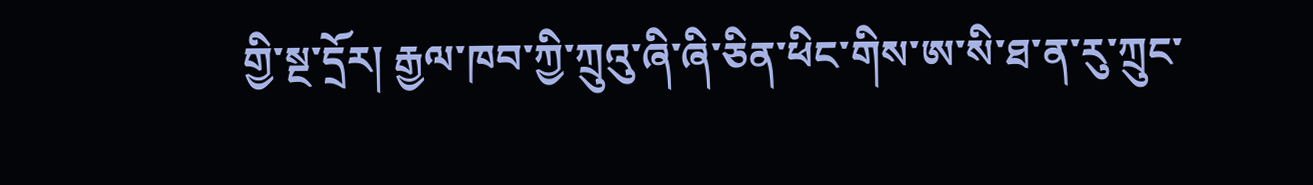གྱི་སྔ་དྲོར། རྒྱལ་ཁབ་ཀྱི་ཀྲུའུ་ཞི་ཞི་ཅིན་ཕིང་གིས་ཨ་སི་ཐ་ན་རུ་ཀྲུང་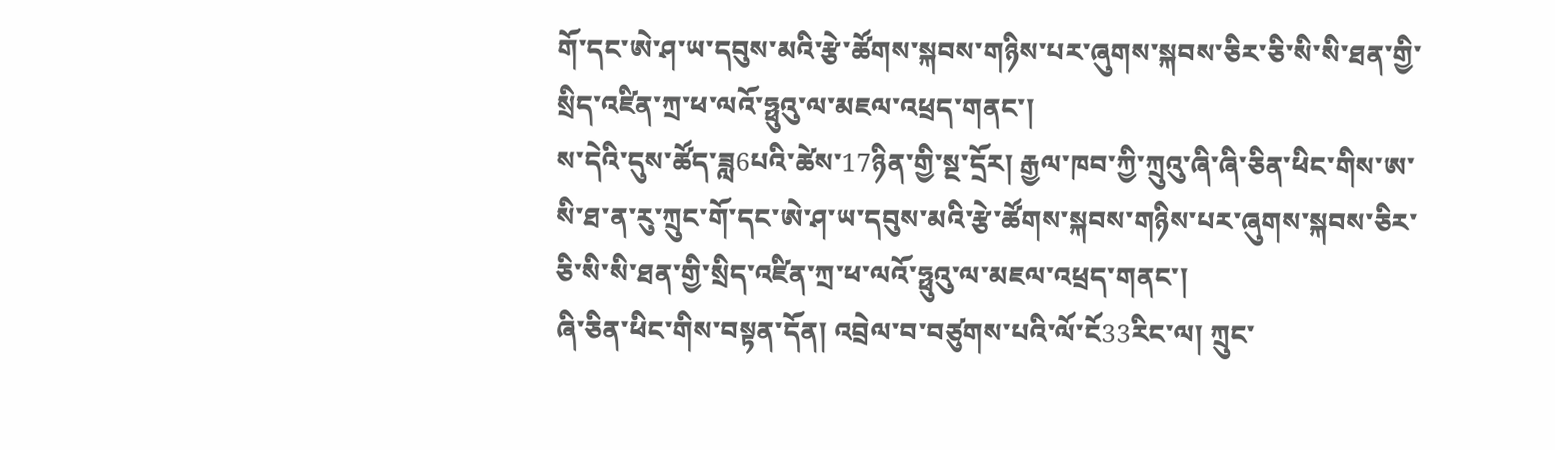གོ་དང་ཨེ་ཤ་ཡ་དབུས་མའི་རྩེ་ཚོགས་སྐབས་གཉིས་པར་ཞུགས་སྐབས་ཅིར་ཅི་སི་སི་ཐན་གྱི་སྲིད་འཛིན་ཀྲ་ཕ་ལའོ་ཧྥུའུ་ལ་མཇལ་འཕྲད་གནང་།
ས་དེའི་དུས་ཚོད་ཟླ6པའི་ཚེས་17ཉིན་གྱི་སྔ་དྲོར། རྒྱལ་ཁབ་ཀྱི་ཀྲུའུ་ཞི་ཞི་ཅིན་ཕིང་གིས་ཨ་སི་ཐ་ན་རུ་ཀྲུང་གོ་དང་ཨེ་ཤ་ཡ་དབུས་མའི་རྩེ་ཚོགས་སྐབས་གཉིས་པར་ཞུགས་སྐབས་ཅིར་ཅི་སི་སི་ཐན་གྱི་སྲིད་འཛིན་ཀྲ་ཕ་ལའོ་ཧྥུའུ་ལ་མཇལ་འཕྲད་གནང་།
ཞི་ཅིན་ཕིང་གིས་བསྟན་དོན། འབྲེལ་བ་བཙུགས་པའི་ལོ་ངོ33རིང་ལ། ཀྲུང་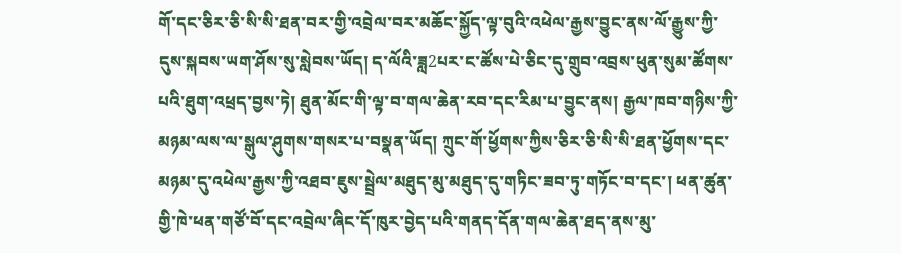གོ་དང་ཅིར་ཅི་སི་སི་ཐན་བར་གྱི་འབྲེལ་བར་མཆོང་སྐྱོད་ལྟ་བུའི་འཕེལ་རྒྱས་བྱུང་ནས་ལོ་རྒྱུས་ཀྱི་དུས་སྐབས་ཡག་ཤོས་སུ་སླེབས་ཡོད། ད་ལོའི་ཟླ2པར་ང་ཚོས་པེ་ཅིང་དུ་གྲུབ་འབྲས་ཕུན་སུམ་ཚོགས་པའི་ཐུག་འཕྲད་བྱས་ཏེ། ཐུན་མོང་གི་ལྟ་བ་གལ་ཆེན་རབ་དང་རིམ་པ་བྱུང་ནས། རྒྱལ་ཁབ་གཉིས་ཀྱི་མཉམ་ལས་ལ་སྒུལ་ཤུགས་གསར་པ་བསྣན་ཡོད། ཀྲུང་གོ་ཕྱོགས་ཀྱིས་ཅིར་ཅི་སི་སི་ཐན་ཕྱོགས་དང་མཉམ་དུ་འཕེལ་རྒྱས་ཀྱི་འཐབ་ཇུས་སྦྲེལ་མཐུད་མུ་མཐུད་དུ་གཏིང་ཟབ་ཏུ་གཏོང་བ་དང་། ཕན་ཚུན་གྱི་ཁེ་ཕན་གཙོ་བོ་དང་འབྲེལ་ཞིང་དོ་ཁུར་བྱེད་པའི་གནད་དོན་གལ་ཆེན་ཐད་ནས་མུ་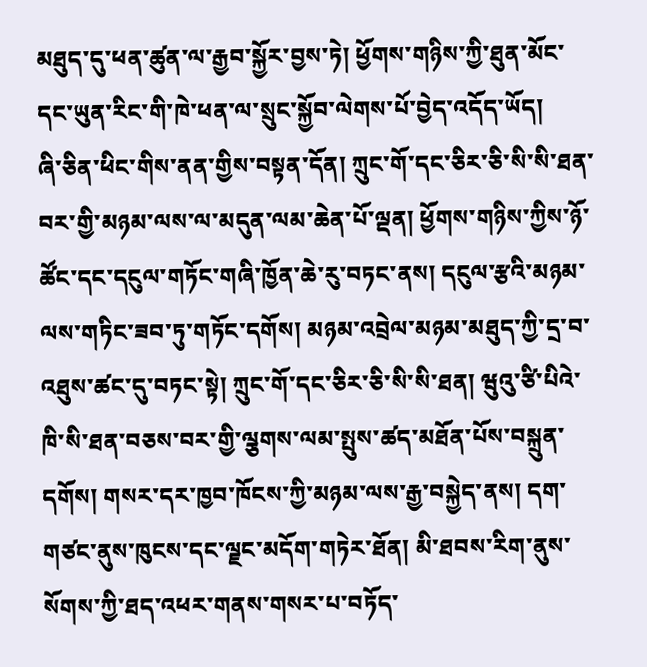མཐུད་དུ་ཕན་ཚུན་ལ་རྒྱབ་སྐྱོར་བྱས་ཏེ། ཕྱོགས་གཉིས་ཀྱི་ཐུན་མོང་དང་ཡུན་རིང་གི་ཁེ་ཕན་ལ་སྲུང་སྐྱོབ་ལེགས་པོ་བྱེད་འདོད་ཡོད།
ཞི་ཅིན་ཕིང་གིས་ནན་གྱིས་བསྟན་དོན། ཀྲུང་གོ་དང་ཅིར་ཅི་སི་སི་ཐན་བར་གྱི་མཉམ་ལས་ལ་མདུན་ལམ་ཆེན་པོ་ལྡན། ཕྱོགས་གཉིས་ཀྱིས་ཉོ་ཚོང་དང་དངུལ་གཏོང་གཞི་ཁྱོན་ཆེ་རུ་བཏང་ནས། དངུལ་རྩའི་མཉམ་ལས་གཏིང་ཟབ་ཏུ་གཏོང་དགོས། མཉམ་འབྲེལ་མཉམ་མཐུད་ཀྱི་དྲ་བ་འཐུས་ཚང་དུ་བཏང་སྟེ། ཀྲུང་གོ་དང་ཅིར་ཅི་སི་སི་ཐན། ཝུའུ་ཙི་པིའེ་ཁི་སི་ཐན་བཅས་བར་གྱི་ལྕགས་ལམ་སྤུས་ཚད་མཐོན་པོས་བསྐྲུན་དགོས། གསར་དར་ཁྱབ་ཁོངས་ཀྱི་མཉམ་ལས་རྒྱ་བསྐྱེད་ནས། དག་གཙང་ནུས་ཁུངས་དང་ལྗང་མདོག་གཏེར་ཐོན། མི་ཐབས་རིག་ནུས་སོགས་ཀྱི་ཐད་འཕར་གནས་གསར་པ་བཏོད་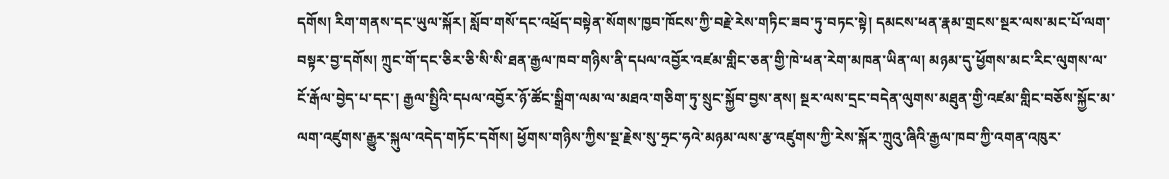དགོས། རིག་གནས་དང་ཡུལ་སྐོར། སློབ་གསོ་དང་འཕྲོད་བསྟེན་སོགས་ཁྱབ་ཁོངས་ཀྱི་བརྗེ་རེས་གཏིང་ཟབ་ཏུ་བཏང་སྟེ། དམངས་ཕན་རྣམ་གྲངས་སྔར་ལས་མང་པོ་ལག་བསྟར་བྱ་དགོས། ཀྲུང་གོ་དང་ཅིར་ཅི་སི་སི་ཐན་རྒྱལ་ཁབ་གཉིས་ནི་དཔལ་འབྱོར་འཛམ་གླིང་ཅན་གྱི་ཁེ་ཕན་རེག་མཁན་ཡིན་ལ། མཉམ་དུ་ཕྱོགས་མང་རིང་ལུགས་ལ་ངོ་རྒོལ་བྱེད་པ་དང་། རྒྱལ་སྤྱིའི་དཔལ་འབྱོར་ཉོ་ཚོང་སྒྲིག་ལམ་ལ་མཐའ་གཅིག་ཏུ་སྲུང་སྐྱོབ་བྱས་ནས། སྔར་ལས་དྲང་བདེན་ལུགས་མཐུན་གྱི་འཛམ་གླིང་བཅོས་སྐྱོང་མ་ལག་འཛུགས་རྒྱུར་སྐུལ་འདེད་གཏོང་དགོས། ཕྱོགས་གཉིས་ཀྱིས་སྔ་རྗེས་སུ་ཧྲང་ཧའེ་མཉམ་ལས་རྩ་འཛུགས་ཀྱི་རེས་སྐོར་ཀྲུའུ་ཞིའི་རྒྱལ་ཁབ་ཀྱི་འགན་འཁུར་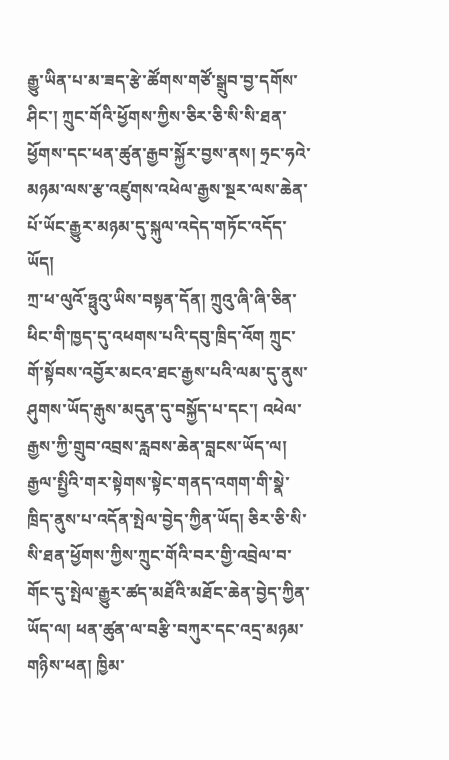རྒྱུ་ཡིན་པ་མ་ཟད་རྩེ་ཚོགས་གཙོ་སྒྲུབ་བྱ་དགོས་ཤིང་། ཀྲུང་གོའི་ཕྱོགས་ཀྱིས་ཅིར་ཅི་སི་སི་ཐན་ཕྱོགས་དང་ཕན་ཚུན་རྒྱབ་སྐྱོར་བྱས་ནས། ཧྲང་ཧའེ་མཉམ་ལས་རྩ་འཛུགས་འཕེལ་རྒྱས་སྔར་ལས་ཆེན་པོ་ཡོང་རྒྱུར་མཉམ་དུ་སྐུལ་འདེད་གཏོང་འདོད་ཡོད།
ཀྲ་ཕ་ལུའོ་ཧྥུའུ་ཡིས་བསྟན་དོན། ཀྲུའུ་ཞི་ཞི་ཅིན་ཕིང་གི་ཁྱད་དུ་འཕགས་པའི་དབུ་ཁྲིད་འོག ཀྲུང་གོ་སྟོབས་འབྱོར་མངའ་ཐང་རྒྱས་པའི་ལམ་དུ་ནུས་ཤུགས་ཡོད་རྒུས་མདུན་དུ་བསྐྱོད་པ་དང་། འཕེལ་རྒྱས་ཀྱི་གྲུབ་འབྲས་རླབས་ཆེན་བླངས་ཡོད་ལ། རྒྱལ་སྤྱིའི་གར་སྟེགས་སྟེང་གནད་འགག་གི་སྣེ་ཁྲིད་ནུས་པ་འདོན་སྤེལ་བྱེད་ཀྱིན་ཡོད། ཅིར་ཅི་སི་སི་ཐན་ཕྱོགས་ཀྱིས་ཀྲུང་གོའི་བར་གྱི་འབྲེལ་བ་གོང་དུ་སྤེལ་རྒྱུར་ཚད་མཐོའི་མཐོང་ཆེན་བྱེད་ཀྱིན་ཡོད་ལ། ཕན་ཚུན་ལ་བརྩི་བཀུར་དང་འདྲ་མཉམ་གཉིས་ཕན། ཁྱིམ་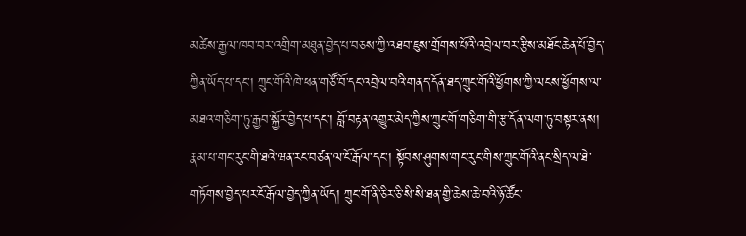མཚེས་རྒྱལ་ཁབ་བར་འགྲིག་མཐུན་བྱེད་པ་བཅས་ཀྱི་འཐབ་ཇུས་གྲོགས་པོའི་འབྲེལ་བར་རྩིས་མཐོང་ཆེན་པོ་བྱེད་ཀྱིན་ཡོད་པ་དང་། ཀྲུང་གོའི་ཁེ་ཕན་གཙོ་བོ་དང་འབྲེལ་བའི་གནད་དོན་ཐད་ཀྲུང་གོའི་ཕྱོགས་ཀྱི་ལངས་ཕྱོགས་ལ་མཐའ་གཅིག་ཏུ་རྒྱབ་སྐྱོར་བྱེད་པ་དང་། བློ་བརྟན་འགྱུར་མེད་ཀྱིས་ཀྲུང་གོ་གཅིག་གི་རྩ་དོན་ལག་ཏུ་བསྟར་ནས། རྣམ་པ་གང་རུང་གི་ཐའེ་ཝན་རང་བཙན་ལ་ངོ་རྒོལ་དང་། སྟོབས་ཤུགས་གང་རུང་གིས་ཀྲུང་གོའི་ནང་སྲིད་ལ་ཐེ་གཏོགས་བྱེད་པར་ངོ་རྒོལ་བྱེད་ཀྱིན་ཡོད། ཀྲུང་གོ་ནི་ཅིར་ཅི་སི་སི་ཐན་གྱི་ཆེས་ཆེ་བའི་ཉོ་ཚོང་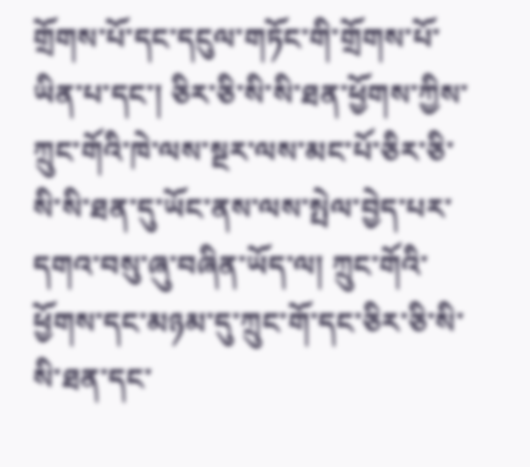གྲོགས་པོ་དང་དངུལ་གཏོང་གི་གྲོགས་པོ་ཡིན་པ་དང་། ཅིར་ཅི་སི་སི་ཐན་ཕྱོགས་ཀྱིས་ཀྲུང་གོའི་ཁེ་ལས་སྔར་ལས་མང་པོ་ཅིར་ཅི་སི་སི་ཐན་དུ་ཡོང་ནས་ལས་སྤེལ་བྱེད་པར་དགའ་བསུ་ཞུ་བཞིན་ཡོད་ལ། ཀྲུང་གོའི་ཕྱོགས་དང་མཉམ་དུ་ཀྲུང་གོ་དང་ཅིར་ཅི་སི་སི་ཐན་དང་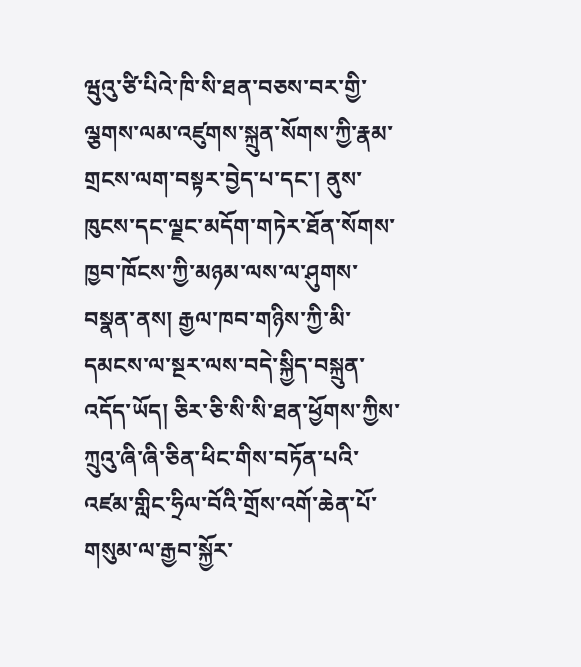ཝུའུ་ཙི་པིའེ་ཁི་སི་ཐན་བཅས་བར་གྱི་ལྕགས་ལམ་འཛུགས་སྐྲུན་སོགས་ཀྱི་རྣམ་གྲངས་ལག་བསྟར་བྱེད་པ་དང་། ནུས་ཁུངས་དང་ལྗང་མདོག་གཏེར་ཐོན་སོགས་ཁྱབ་ཁོངས་ཀྱི་མཉམ་ལས་ལ་ཤུགས་བསྣན་ནས། རྒྱལ་ཁབ་གཉིས་ཀྱི་མི་དམངས་ལ་སྔར་ལས་བདེ་སྐྱིད་བསྐྲུན་འདོད་ཡོད། ཅིར་ཅི་སི་སི་ཐན་ཕྱོགས་ཀྱིས་ཀྲུའུ་ཞི་ཞི་ཅིན་ཕིང་གིས་བཏོན་པའི་འཛམ་གླིང་ཧྲིལ་བོའི་གྲོས་འགོ་ཆེན་པོ་གསུམ་ལ་རྒྱབ་སྐྱོར་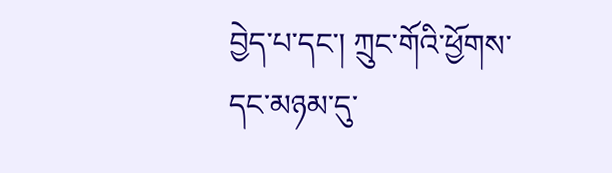བྱེད་པ་དང་། ཀྲུང་གོའི་ཕྱོགས་དང་མཉམ་དུ་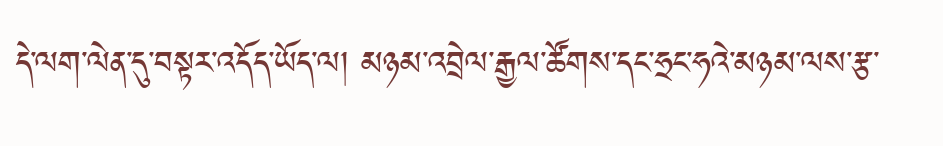དེ་ལག་ལེན་དུ་བསྟར་འདོད་ཡོད་ལ། མཉམ་འབྲེལ་རྒྱལ་ཚོགས་དང་ཧྲང་ཧའེ་མཉམ་ལས་རྩ་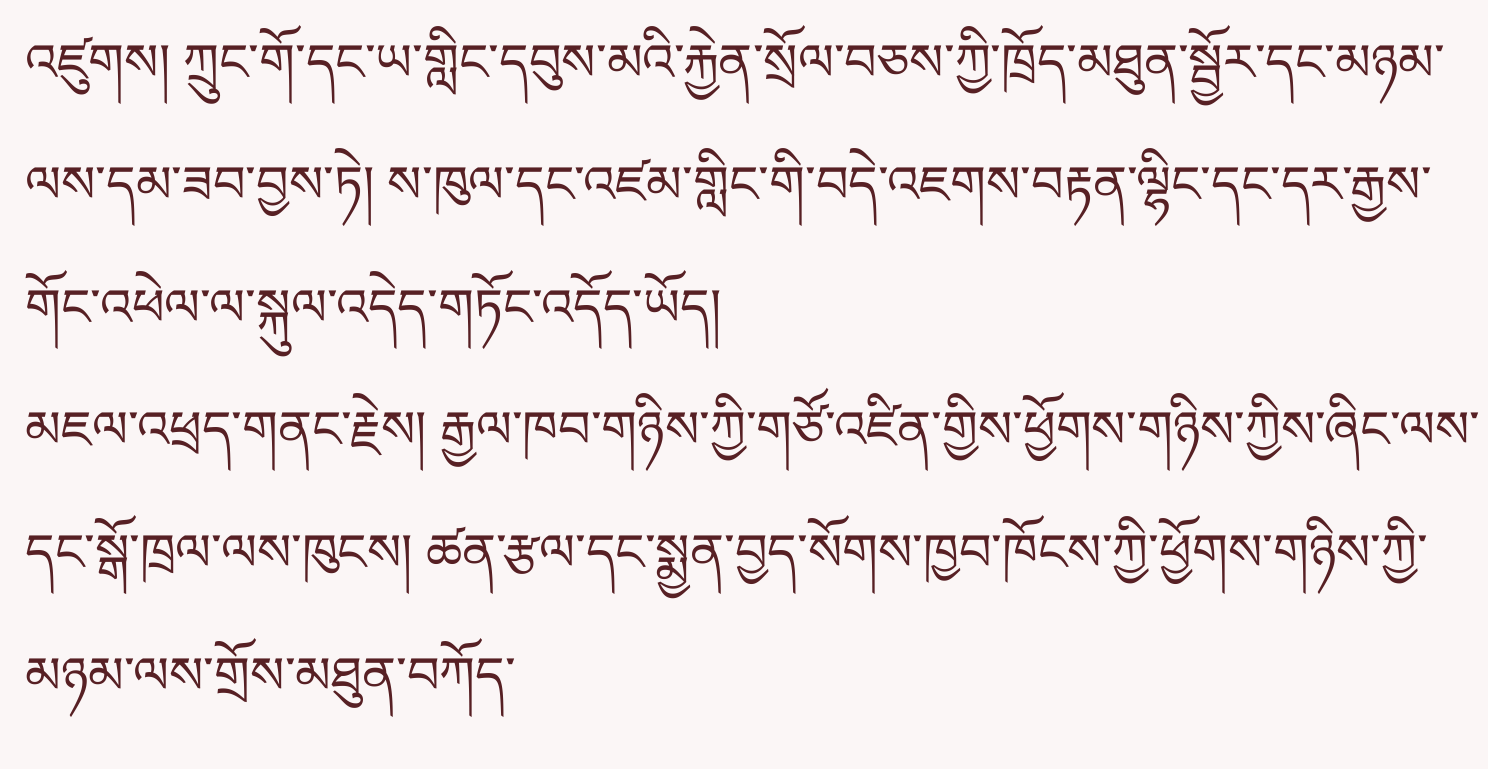འཛུགས། ཀྲུང་གོ་དང་ཡ་གླིང་དབུས་མའི་རྐྱེན་སྲོལ་བཅས་ཀྱི་ཁྲོད་མཐུན་སྦྱོར་དང་མཉམ་ལས་དམ་ཟབ་བྱས་ཏེ། ས་ཁུལ་དང་འཛམ་གླིང་གི་བདེ་འཇགས་བརྟན་ལྷིང་དང་དར་རྒྱས་གོང་འཕེལ་ལ་སྐུལ་འདེད་གཏོང་འདོད་ཡོད།
མཇལ་འཕྲད་གནང་རྗེས། རྒྱལ་ཁབ་གཉིས་ཀྱི་གཙོ་འཛིན་གྱིས་ཕྱོགས་གཉིས་ཀྱིས་ཞིང་ལས་དང་སྒོ་ཁྲལ་ལས་ཁུངས། ཚན་རྩལ་དང་སྨྱན་བྱད་སོགས་ཁྱབ་ཁོངས་ཀྱི་ཕྱོགས་གཉིས་ཀྱི་མཉམ་ལས་གྲོས་མཐུན་བཀོད་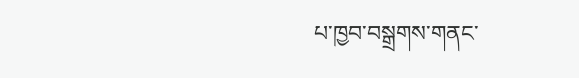པ་ཁྱབ་བསྒྲགས་གནང་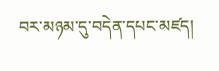བར་མཉམ་དུ་བདེན་དཔང་མཛད།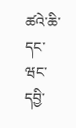ཚའེ་ཆི་དང་ཝང་དབྱི་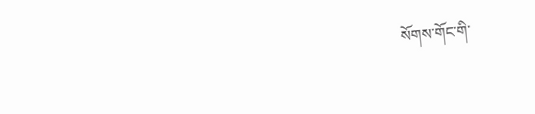སོགས་གོང་གི་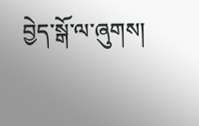བྱེད་སྒོ་ལ་ཞུགས།